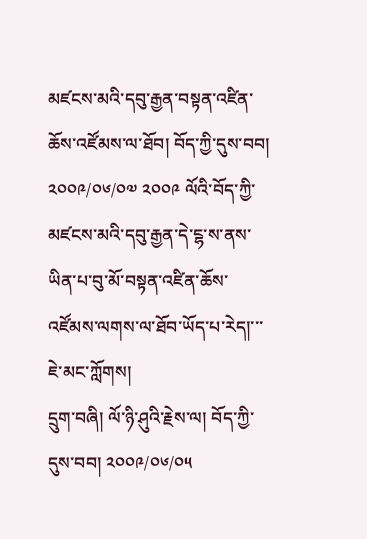མཛངས་མའི་དབུ་རྒྱན་བསྟན་འཛིན་ཆོས་འཛོམས་ལ་ཐོབ། བོད་ཀྱི་དུས་བབ། ༢༠༠༩/༠༦/༠༧ ༢༠༠༩ ལོའི་བོད་ཀྱི་མཛངས་མའི་དབུ་རྒྱན་དེ་ངྷ་ས་ནས་ཡིན་པ་བུ་མོ་བསྟན་འཛིན་ཆོས་འཛོམས་ལགས་ལ་ཐོབ་ཡོད་པ་རེད།་་་ ཇེ་མང་ཀློགས།
དྲུག་བཞི། ལོ་ཉི་ཤུའི་རྗེས་ལ། བོད་ཀྱི་དུས་བབ། ༢༠༠༩/༠༦/༠༥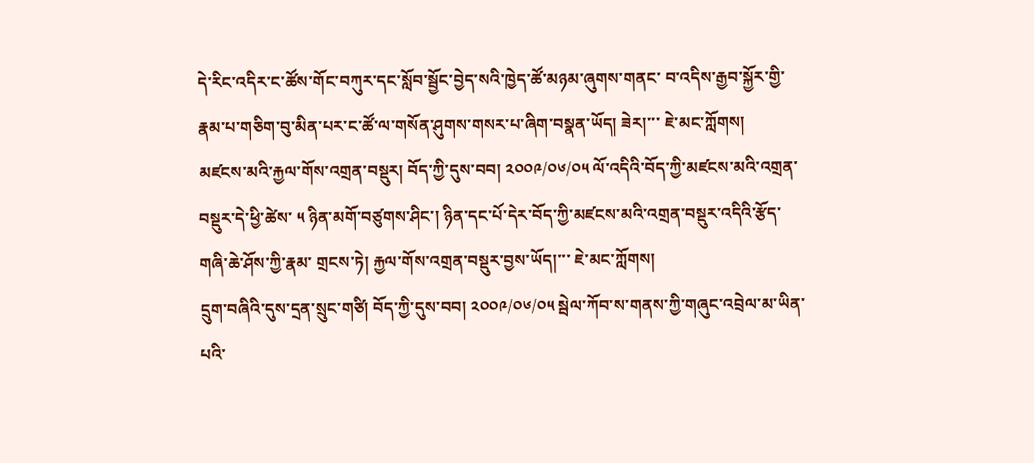དེ་རིང་འདིར་ང་ཚོས་གོང་བཀུར་དང་སློབ་སྦྱོང་བྱེད་སའི་ཁྱེད་ཚོ་མཉམ་ཞུགས་གནང་ བ་འདིས་རྒྱབ་སྐྱོར་གྱི་རྣམ་པ་གཅིག་བུ་མིན་པར་ང་ཚོ་ལ་གསོན་ཤུགས་གསར་པ་ཞིག་བསྣན་ཡོད། ཟེར།་་་ ཇེ་མང་ཀློགས།
མཛངས་མའི་རྐྱལ་གོས་འགྲན་བསྡུར། བོད་ཀྱི་དུས་བབ། ༢༠༠༩/༠༦/༠༥ ལོ་འདིའི་བོད་ཀྱི་མཛངས་མའི་འགྲན་བསྡུར་དེ་ཕྱི་ཚེས་ ༥ ཉིན་མགོ་བཙུགས་ཤིང་། ཉིན་དང་པོ་དེར་བོད་ཀྱི་མཛངས་མའི་འགྲན་བསྡུར་འདིའི་རྩོད་གཞི་ཆེ་ཤོས་ཀྱི་རྣམ་ གྲངས་ཏེ། རྐྱལ་གོས་འགྲན་བསྡུར་བྱས་ཡོད།་་་ ཇེ་མང་ཀློགས།
དྲུག་བཞིའི་དུས་དྲན་སྲུང་གཙི། བོད་ཀྱི་དུས་བབ། ༢༠༠༩/༠༦/༠༥ སྦེལ་ཀོབ་ས་གནས་ཀྱི་གཞུང་འབྲེལ་མ་ཡིན་པའི་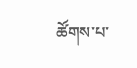ཚོགས་པ་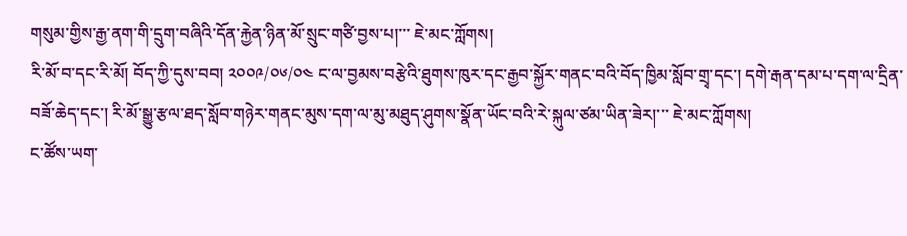གསུམ་གྱིས་རྒྱ་ནག་གི་དྲུག་བཞིའི་དོན་རྐྱེན་ཉིན་མོ་སྲུང་གཙི་བྱས་པ།་་་ ཇེ་མང་ཀློགས།
རི་མོ་བ་དང་རི་མོ། བོད་ཀྱི་དུས་བབ། ༢༠༠༩/༠༦/༠༤ ང་ལ་བྱམས་བརྩེའི་ཐུགས་ཁུར་དང་རྒྱབ་སྐྱོར་གནང་བའི་བོད་ཁྱིམ་སློབ་གྲྭ་དང་། དགེ་རྒན་དམ་པ་དག་ལ་དྲིན་བཟོ་ཆེད་དང་། རི་མོ་སྒྱུ་རྩལ་ཐད་སློབ་གཉེར་གནང་མུས་དག་ལ་མུ་མཐུད་ཤུགས་སྣོན་ཡོང་བའི་རེ་སྐུལ་ཙམ་ཡིན་ཟེར།་་་ ཇེ་མང་ཀློགས།
ང་ཚོས་ཡག་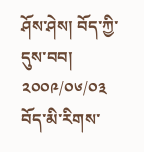ཤོས་ཤེས། བོད་ཀྱི་དུས་བབ། ༢༠༠༩/༠༦/༠༣ བོད་མི་རིགས་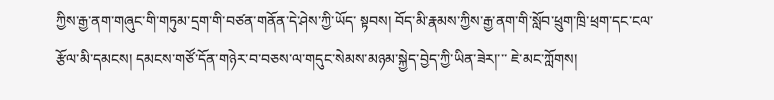ཀྱིས་རྒྱ་ནག་གཞུང་གི་གཏུམ་དྲག་གི་བཙན་གནོན་དེ་ཤེས་ཀྱི་ཡོད་ སྟབས། བོད་མི་རྣམས་ཀྱིས་རྒྱ་ནག་གི་སློབ་ཕྲུག་ཁྲི་ཕྲག་དང་ངལ་རྩོལ་མི་དམངས། དམངས་གཙོ་དོན་གཉེར་བ་བཅས་ལ་གདུང་སེམས་མཉམ་སྐྱེད་བྱེད་ཀྱི་ཡིན་ཟེར།་་་ ཇེ་མང་ཀློགས།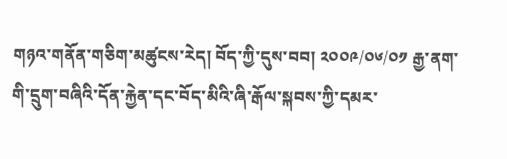གཉའ་གནོན་གཅིག་མཚུངས་རེད། བོད་ཀྱི་དུས་བབ། ༢༠༠༩/༠༦/༠༡ རྒྱ་ནག་གི་དྲུག་བཞིའི་དོན་རྐྱེན་དང་བོད་མིའི་ཞི་རྒོལ་སྐབས་ཀྱི་དམར་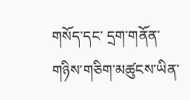གསོད་དང་ དྲག་གནོན་གཉིས་གཅིག་མཚུངས་ཡིན་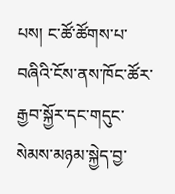པས། ང་ཚོ་ཚོགས་པ་བཞིའི་ངོས་ནས་ཁོང་ཚོར་རྒྱབ་སྐྱོར་དང་གདུང་སེམས་མཉམ་སྐྱེད་བྱ་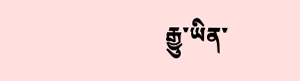རྒྱུ་ཡིན་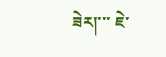ཟེར།་་་ ཇེ་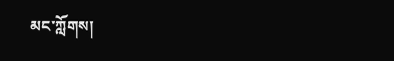མང་ཀློགས།